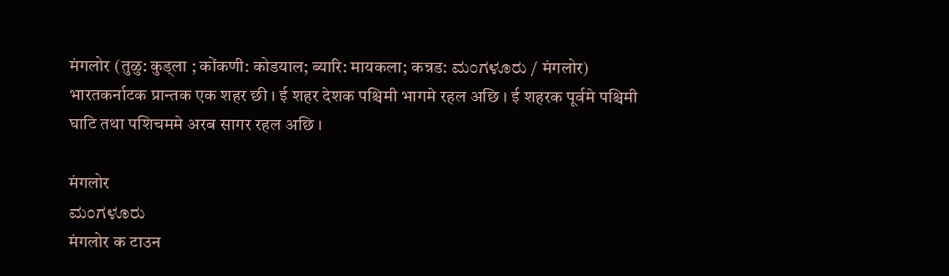मंगलोर (तुळु: कुड्ला ; कोंकणी: कोडयाल; ब्यारि: मायकला; कन्नड: ಮಂಗಳೂರು / मंगलोर) भारतकर्नाटक प्रान्तक एक शहर छी । ई शहर देशक पश्चिमी भागमे रहल अछि । ई शहरक पूर्वमे पश्चिमी घाटि तथा पशिचममे अरब सागर रहल अछि ।

मंगलोर
ಮಂಗಳೂರು
मंगलोर क टाउन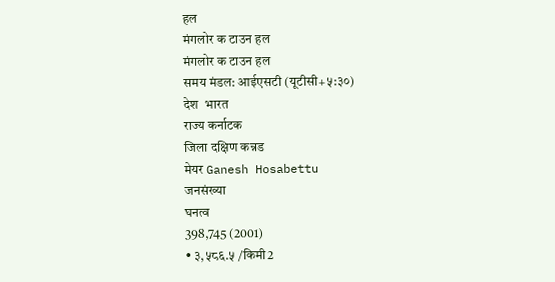हल
मंगलोर क टाउन हल
मंगलोर क टाउन हल
समय मंडल: आईएसटी (यूटीसी+५:३०)
देश  भारत
राज्य कर्नाटक
जिला दक्षिण कन्नड
मेयर Ganesh Hosabettu
जनसंख्या
घनत्व
398,745 (2001)
• ३,५८६.५ /किमी2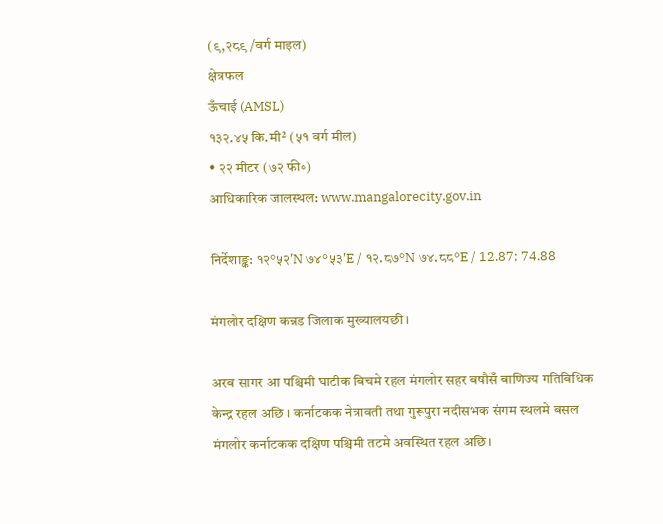(९,२८९ /वर्ग माइल)
क्षेत्रफल
ऊँचाई (AMSL)
१३२.४५ कि.मी² (५१ वर्ग मील)
• २२ मीटर (७२ फी॰)
आधिकारिक जालस्थल: www.mangalorecity.gov.in

निर्देशाङ्क: १२°५२′N ७४°५३′E / १२.८७°N ७४.८८°E / 12.87; 74.88

मंगलोर दक्षिण कन्नड जिलाक मुख्यालयछी ।

अरब सागर आ पश्चिमी घाटीक बिचमे रहल मंगलोर सहर बषौसँ बाणिज्य गतिबिधिक केन्द्र रहल अछि । कर्नाटकक नेत्रावती तथा गुरूपुरा नदीसभक संगम स्थलमे बसल मंगलोर कर्नाटकक दक्षिण पश्चिमी तटमे अवस्थित रहल अछि।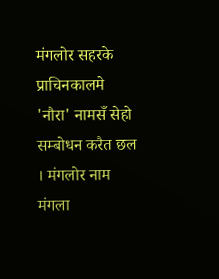मंगलोर सहरके प्राचिनकालमे 'नौरा' नामसँ सेहो सम्बोधन करैत छल । मंगलोर नाम मंगला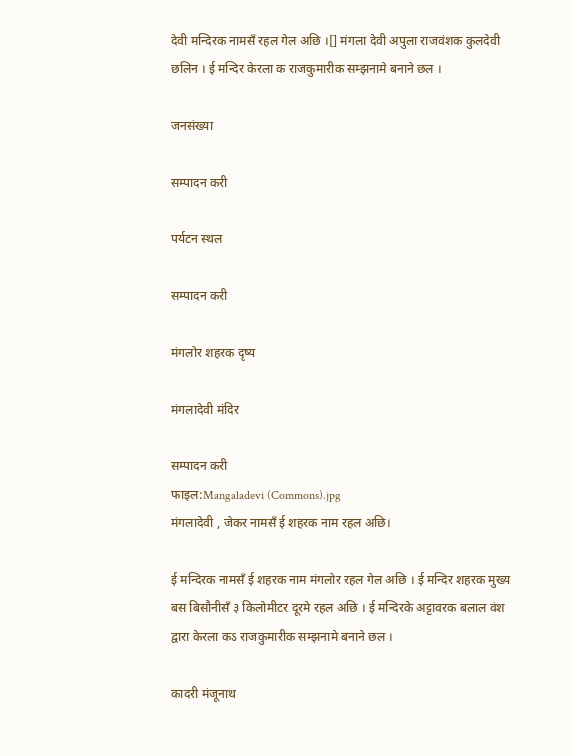देवी मन्दिरक नामसँ रहल गेल अछि ।[] मंगला देवी अपुला राजवंशक कुलदेवी छलिन । ई मन्दिर केरला क राजकुमारीक सम्झनामे बनाने छल ।

जनसंख्या

सम्पादन करी

पर्यटन स्थल

सम्पादन करी

मंगलोर शहरक दृष्य

मंगलादेवी मंदिर

सम्पादन करी
फाइल:Mangaladevi (Commons).jpg
मंगलादेवी , जेकर नामसँ ई शहरक नाम रहल अछि।

ई मन्दिरक नामसँ ई शहरक नाम मंगलोर रहल गेल अछि । ई मन्दिर शहरक मुख्य बस बिसौनीसँ ३ किलोमीटर दूरमे रहल अछि । ई मन्दिरके अट्टावरक बलाल वंश द्वारा केरला कऽ राजकुमारीक सम्झनामे बनाने छल ।

कादरी मंजूनाथ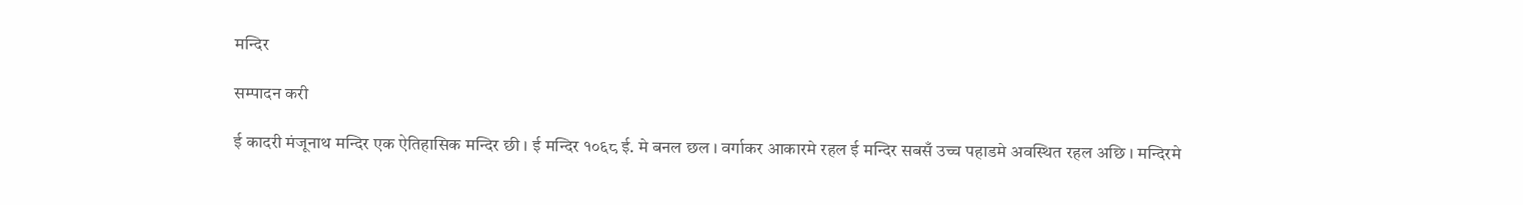मन्दिर

सम्पादन करी

ई कादरी मंजूनाथ मन्दिर एक ऐतिहासिक मन्दिर छी । ई मन्दिर १०६८ ई. मे बनल छल । वर्गाकर आकारमे रहल ई मन्दिर सबसँ उच्च पहाडमे अवस्थित रहल अछि । मन्दिरमे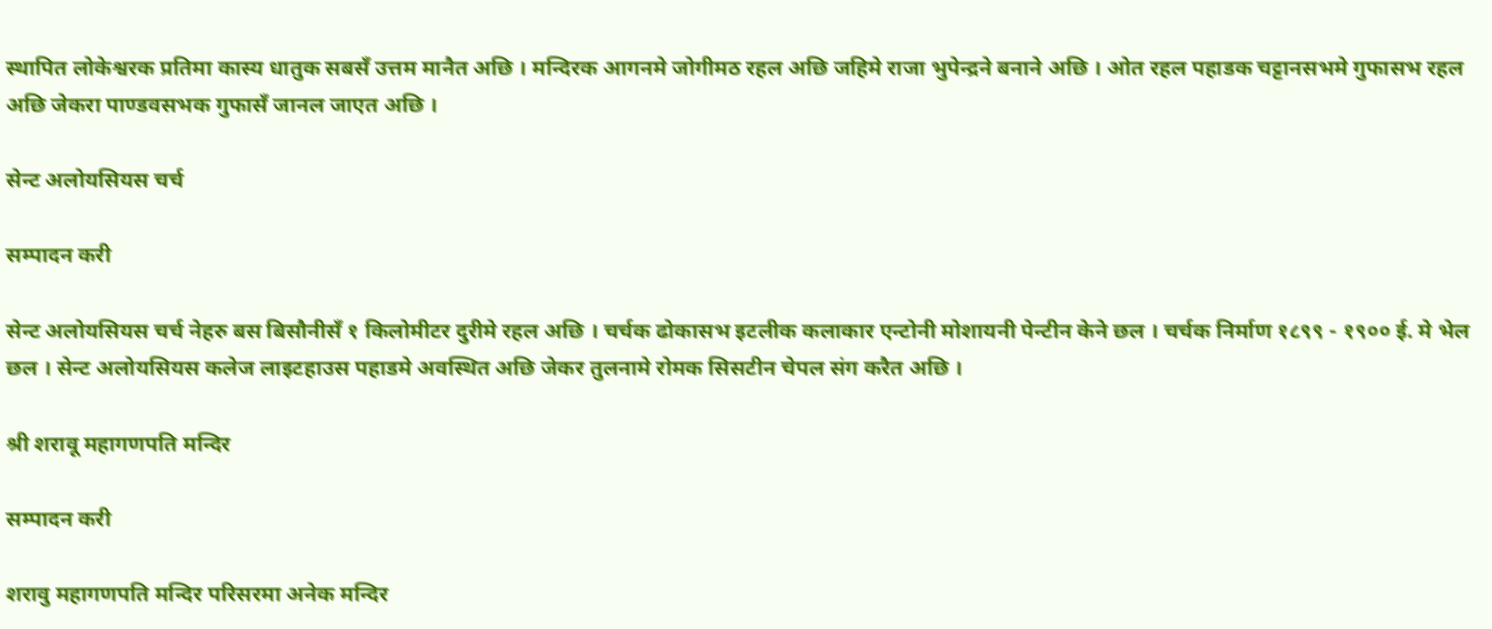स्थापित लोकेश्वरक प्रतिमा कास्य धातुक सबसँ उत्तम मानैत अछि । मन्दिरक आगनमे जोगीमठ रहल अछि जहिमे राजा भुपेन्द्रने बनाने अछि । ओत रहल पहाडक चट्टानसभमे गुफासभ रहल अछि जेकरा पाण्डवसभक गुफासँ जानल जाएत अछि ।

सेन्ट अलोयसियस चर्च

सम्पादन करी

सेन्ट अलोयसियस चर्च नेहरु बस बिसौनीसँ १ किलोमीटर दुरीमे रहल अछि । चर्चक ढोकासभ इटलीक कलाकार एन्टोनी मोशायनी पेन्टीन केने छल । चर्चक निर्माण १८९९ - १९०० ई. मे भेल छल । सेन्ट अलोयसियस कलेज लाइटहाउस पहाडमे अवस्थित अछि जेकर तुलनामे रोमक सिसटीन चेपल संग करैत अछि ।

श्री शरावू महागणपति मन्दिर

सम्पादन करी

शरावु महागणपति मन्दिर परिसरमा अनेक मन्दिर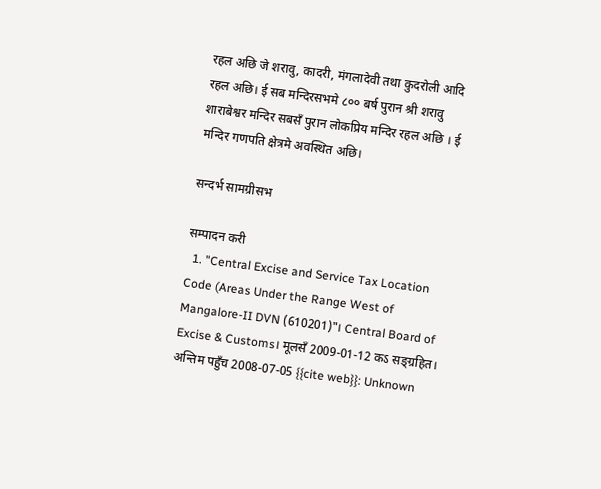रहल अछि जे शरावु, कादरी, मंगलादेवी तथा कुदरोली आदि रहल अछि। ई सब मन्दिरसभमे ८०० बर्ष पुरान श्री शरावु शाराबेश्वर मन्दिर सबसँ पुरान लोकप्रिय मन्दिर रहल अछि । ई मन्दिर गणपति क्षेत्रमे अवस्थित अछि।

सन्दर्भ सामग्रीसभ

सम्पादन करी
  1. "Central Excise and Service Tax Location Code (Areas Under the Range West of Mangalore-II DVN (610201)"। Central Board of Excise & Customs। मूलसँ 2009-01-12 कऽ सङ्ग्रहित। अन्तिम पहुँच 2008-07-05 {{cite web}}: Unknown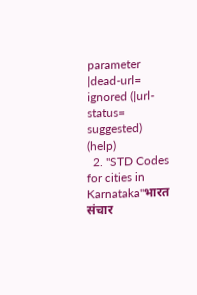parameter |dead-url= ignored (|url-status= suggested) (help)
  2. "STD Codes for cities in Karnataka"भारत संचार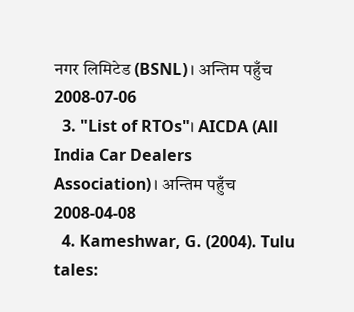नगर लिमिटेड (BSNL)। अन्तिम पहुँच 2008-07-06
  3. "List of RTOs"। AICDA (All India Car Dealers Association)। अन्तिम पहुँच 2008-04-08
  4. Kameshwar, G. (2004). Tulu tales: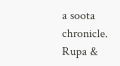a soota chronicle. Rupa &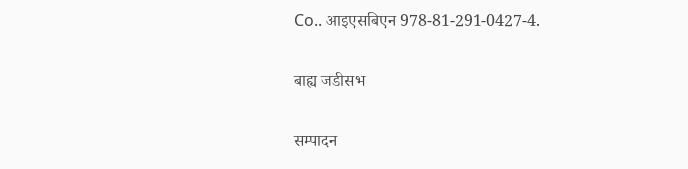Co.. आइएसबिएन 978-81-291-0427-4.

बाह्य जडीसभ

सम्पादन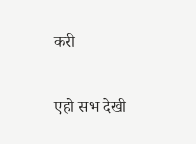करी

एहो सभ देखी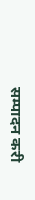सम्पादन करी